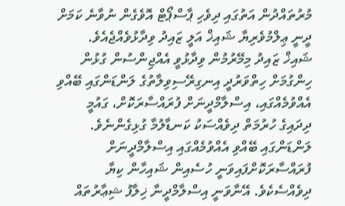މުރުތައްދުން އަތުގައި ދިވެހި ޕާސްޕޯޓް އޮވެގެން ނުވާނެ ކަމަށް ދީނީ ޢިލްމުވެރިޔާ ޝައިޚް އަލީ ޒައިދު ވިދާޅުވެއްޖެއެވެ.
ޝައިޚް ޒައިދު މިމޭރުމުން ވިދާޅުވީ އެއްޖިންސުން ގުޅުން ހިންގުމަށް ހިތްވަރުދީ އިނގިރޭސިވިލާތުގެ ލަންޑަންގައި ބޭއްވި އެއްވުމެއްގައި، އިސްލާމްދީނަށް ފުރައްސާރަކޮށް، ގައުމީ ދިދައިގެ ހުރުމަތް ދިވެއްސަކު ކަނޑާލުމާ ގުޅިގެންނެވެ.
ލަންޑަންގައި ބޭއްވި އެއްވުމެއްގައި އިސްލާމްދީނަށް ފުރައްސާރަކޮށްފައިވަނީ ހުސެއިން ޝައިހާން ކިޔާ ދިވެއްސެކެވެ. އޭނާވަނީ އިސްލާމްދީނާ ޚިލާފު ޝިޢާރުތައް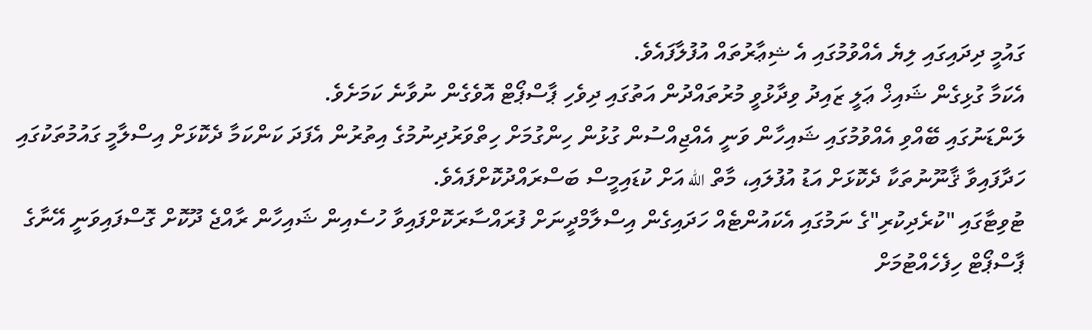ގައުމީ ދިދައިގައި ލިޔެ އެއްވުމުގައި އެ ޝިޢާރުތައް އުފުލާފައެވެ.
އެކަމާ ގުޅިގެން ޝައިޚް ޢަލީ ޒައިދު ވިދާޅުވީ މުރުތައްދުން އަތުގައި ދިވެހި ޕާސްޕޯޓް އޮވެގެން ނުވާނެ ކަމަށެވެ.
ލަންޑަނުގައި ބޭއްވި އެއްވުމުގައި ޝައިހާން ވަނީ އެއްޖިއްސުން ގުޅުން ހިންގުމަށް ހިތްވަރުދިނުމުގެ އިތުރުން އެފަދަ ކަންކަމާ ދެކޮޅަށް އިސްލާމީ ގައުމުތަކުގައި ހަދާފައިވާ ޤާނޫނުތަކާ ދެކޮޅަށް އަޑު އުފުލައި، މާތް الله އަށް ކުޑައިމީސް ބަސްރައްދުކޮށްފައެވެ.
ޓުވިޓާގައި "ކުރެދިކުރި"ގެ ނަމުގައި އެކައުންޓެއް ހަދައިގެން އިސްލާމްދީނަށް ފުރައްސާރަކޮށްފައިވާ ހުސެއިން ޝައިހާން ރާއްޖެ ދޫކޮށް ގޮސްފައިވަނީ އޭނާގެ ޕާސްޕޯޓް ހިފެހެއްޓުމަށް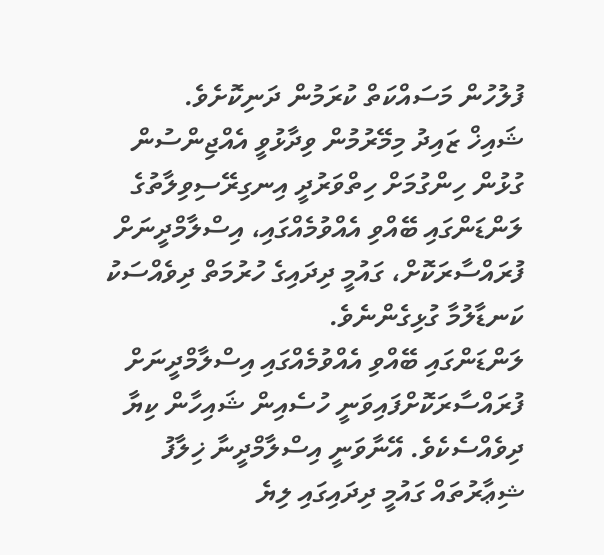ފުލުހުން މަސައްކަތް ކުރަމުން ދަނިކޮށެވެ.
ޝައިޚް ޒައިދު މިމޭރުމުން ވިދާޅުވީ އެއްޖިންސުން ގުޅުން ހިންގުމަށް ހިތްވަރުދީ އިނގިރޭސިވިލާތުގެ ލަންޑަންގައި ބޭއްވި އެއްވުމެއްގައި، އިސްލާމްދީނަށް ފުރައްސާރަކޮށް، ގައުމީ ދިދައިގެ ހުރުމަތް ދިވެއްސަކު ކަނޑާލުމާ ގުޅިގެންނެވެ.
ލަންޑަންގައި ބޭއްވި އެއްވުމެއްގައި އިސްލާމްދީނަށް ފުރައްސާރަކޮށްފައިވަނީ ހުސެއިން ޝައިހާން ކިޔާ ދިވެއްސެކެވެ. އޭނާވަނީ އިސްލާމްދީނާ ޚިލާފު ޝިޢާރުތައް ގައުމީ ދިދައިގައި ލިޔެ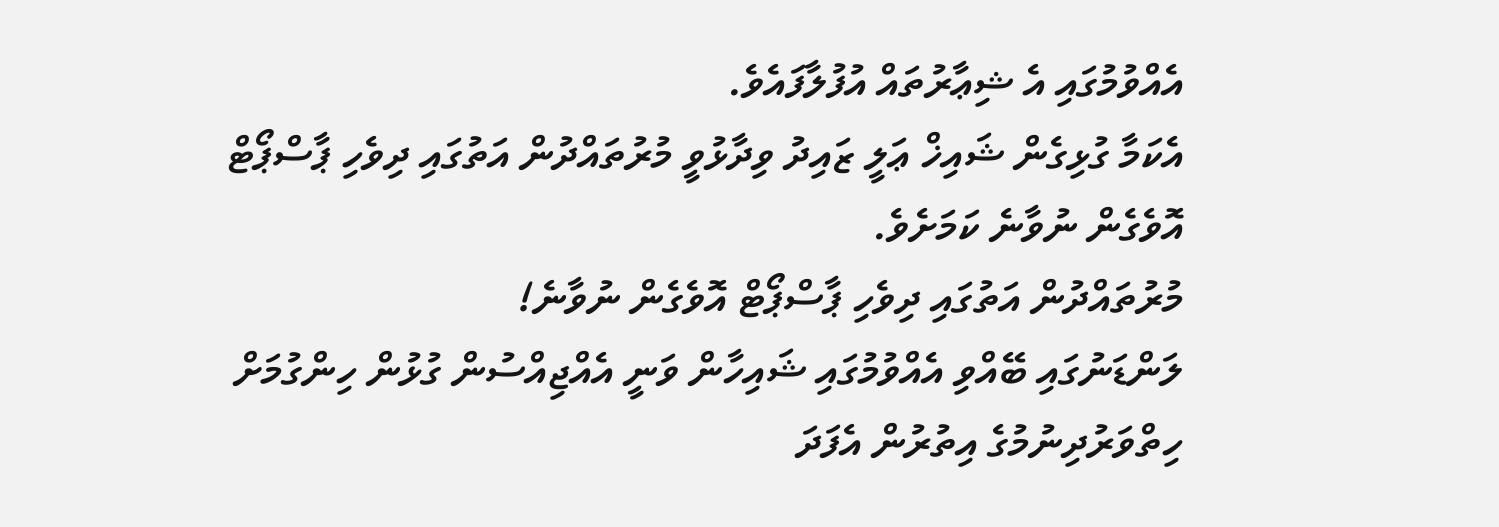އެއްވުމުގައި އެ ޝިޢާރުތައް އުފުލާފައެވެ.
އެކަމާ ގުޅިގެން ޝައިޚް ޢަލީ ޒައިދު ވިދާޅުވީ މުރުތައްދުން އަތުގައި ދިވެހި ޕާސްޕޯޓް އޮވެގެން ނުވާނެ ކަމަށެވެ.
މުރުތައްދުން އަތުގައި ދިވެހި ޕާސްޕޯޓް އޮވެގެން ނުވާނެ!
ލަންޑަނުގައި ބޭއްވި އެއްވުމުގައި ޝައިހާން ވަނީ އެއްޖިއްސުން ގުޅުން ހިންގުމަށް ހިތްވަރުދިނުމުގެ އިތުރުން އެފަދަ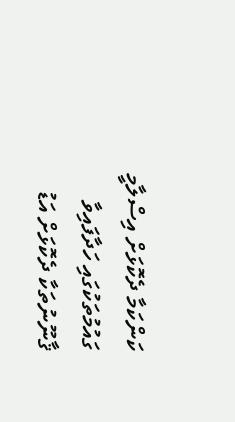ކަންކަމާ ދެކޮޅަށް އިސްލާމީ ގައުމުތަކުގައި ހަދާފައިވާ ޤާނޫނުތަކާ ދެކޮޅަށް އަޑު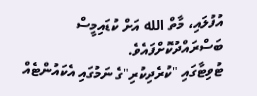އުފުލައި، މާތް الله އަށް ކުޑައިމީސް ބަސްރައްދުކޮށްފައެވެ.
ޓުވިޓާގައި "ކުރެދިކުރި"ގެ ނަމުގައި އެކައުންޓެއް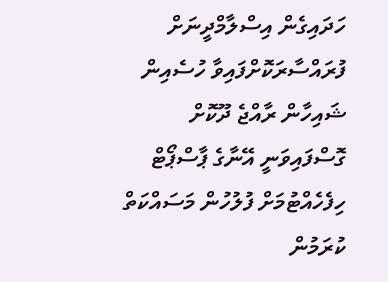ހަދައިގެން އިސްލާމްދީނަށް ފުރައްސާރަކޮށްފައިވާ ހުސެއިން ޝައިހާން ރާއްޖެ ދޫކޮށް ގޮސްފައިވަނީ އޭނާގެ ޕާސްޕޯޓް ހިފެހެއްޓުމަށް ފުލުހުން މަސައްކަތް ކުރަމުން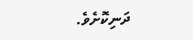ދަނިކޮށެވެ.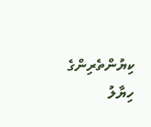ކިޔުންތެރިންގެ ހިޔާލު